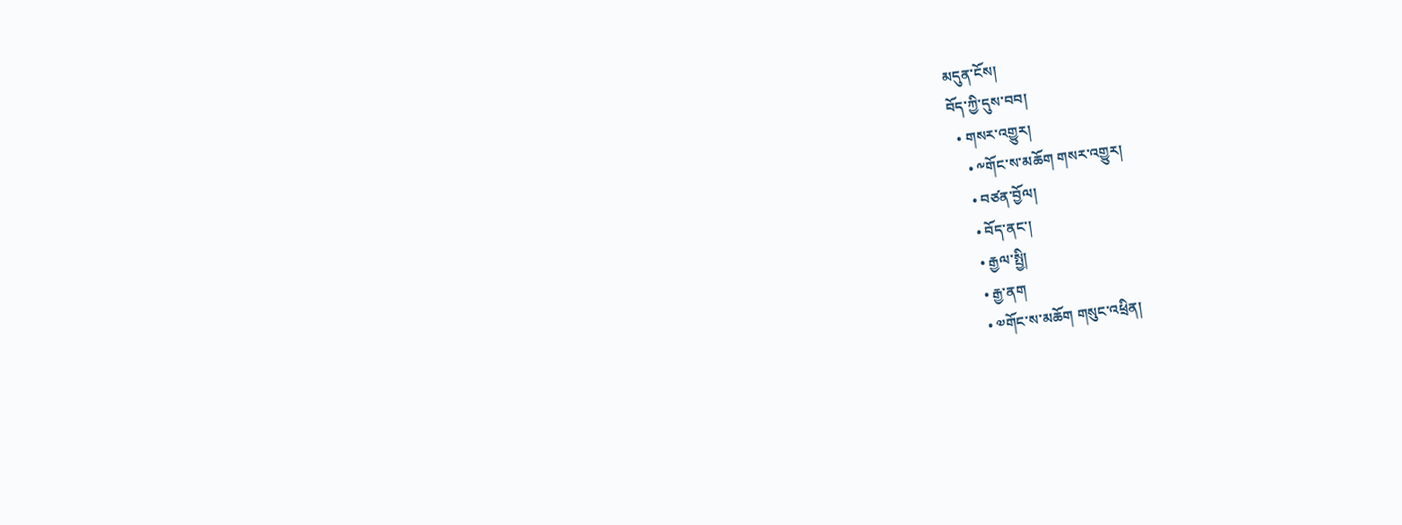མདུན་ངོས།
བོད་ཀྱི་དུས་བབ།
  • གསར་འགྱུར།
    • ༸གོང་ས་མཆོག གསར་འགྱུར།
    • བཙན་བྱོལ།
    • བོད་ནང་།
    • རྒྱལ་སྤྱི།
    • རྒྱ་ནག
    • ༧གོང་ས་མཆོག གསུང་འཕྲིན།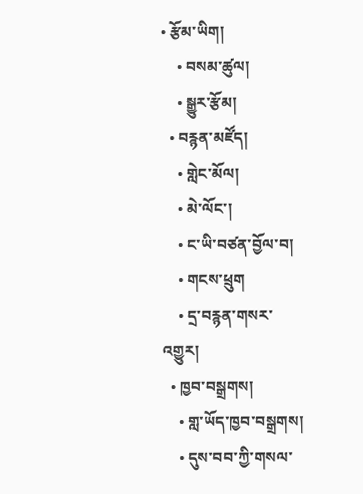• རྩོམ་ཡིག།
    • བསམ་ཚུལ།
    • སྒྱུར་རྩོམ།
  • བརྙན་མཛོད།
    • གླེང་མོལ།
    • མེ་ལོང་།
    • ང་ཡི་བཙན་བྱོལ་བ།
    • གངས་ཕྲུག
    • དྲ་བརྙན་གསར་འགྱུར།
  • ཁྱབ་བསྒྲགས།
    • གླ་ཡོད་ཁྱབ་བསྒྲགས།
    • དུས་བབ་ཀྱི་གསལ་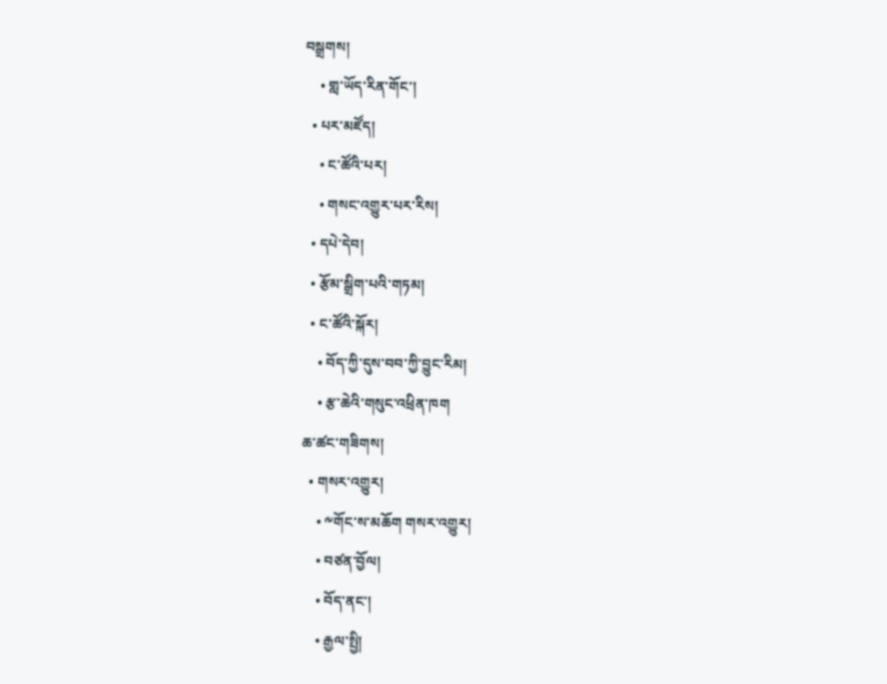བསྒྲགས།
    • གླ་ཡོད་རིན་གོང་།
  • པར་མཛོད།
    • ང་ཚོའི་པར།
    • གསང་འགྱུར་པར་རིས།
  • དཔེ་དེབ།
  • རྩོམ་སྒྲིག་པའི་གཏམ།
  • ང་ཚོའི་སྐོར།
    • བོད་ཀྱི་དུས་བབ་ཀྱི་བྱུང་རིམ།
    • རྩ་ཆེའི་གསུང་འཕྲིན་ཁག
ཆ་ཚང་གཟིགས།
  • གསར་འགྱུར།
    • ༸གོང་ས་མཆོག གསར་འགྱུར།
    • བཙན་བྱོལ།
    • བོད་ནང་།
    • རྒྱལ་སྤྱི།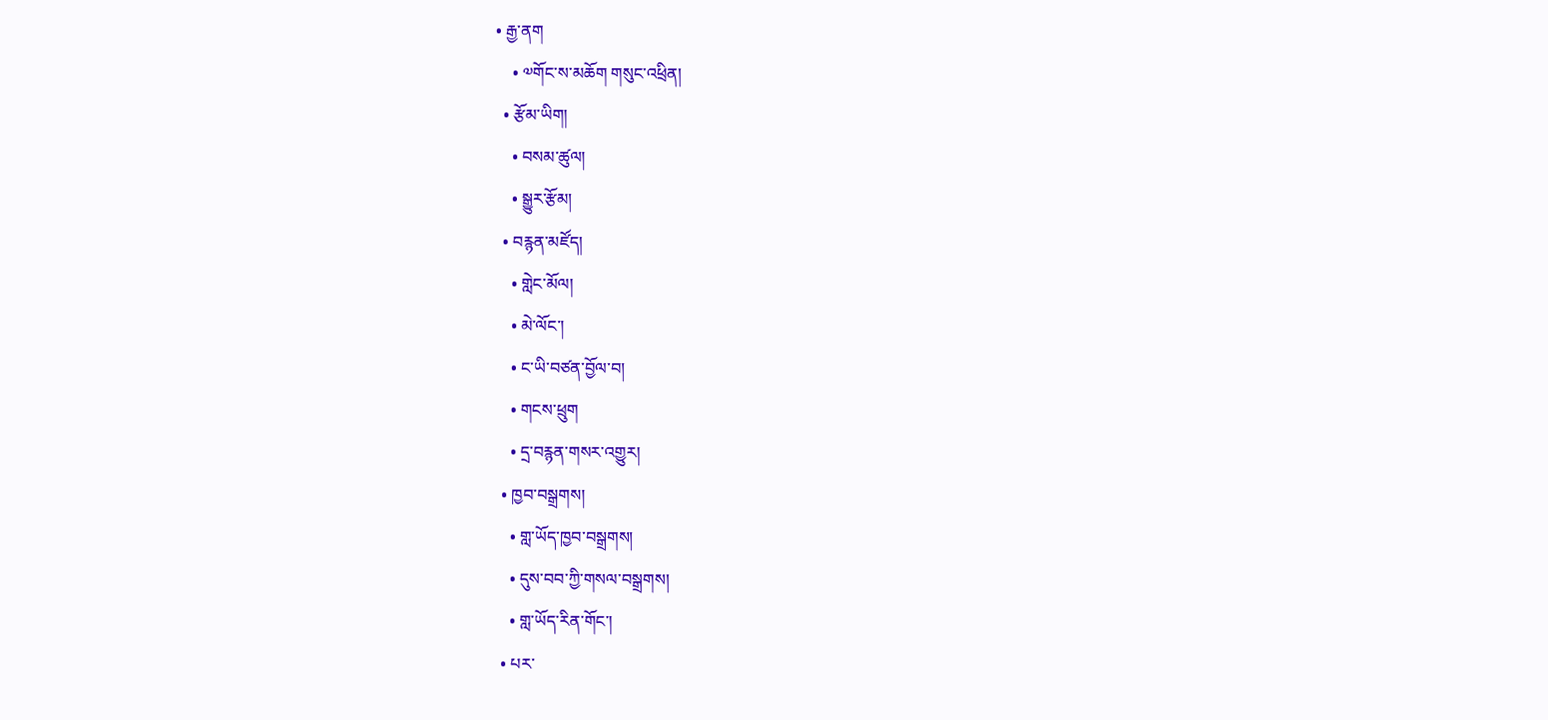• རྒྱ་ནག
    • ༧གོང་ས་མཆོག གསུང་འཕྲིན།
  • རྩོམ་ཡིག།
    • བསམ་ཚུལ།
    • སྒྱུར་རྩོམ།
  • བརྙན་མཛོད།
    • གླེང་མོལ།
    • མེ་ལོང་།
    • ང་ཡི་བཙན་བྱོལ་བ།
    • གངས་ཕྲུག
    • དྲ་བརྙན་གསར་འགྱུར།
  • ཁྱབ་བསྒྲགས།
    • གླ་ཡོད་ཁྱབ་བསྒྲགས།
    • དུས་བབ་ཀྱི་གསལ་བསྒྲགས།
    • གླ་ཡོད་རིན་གོང་།
  • པར་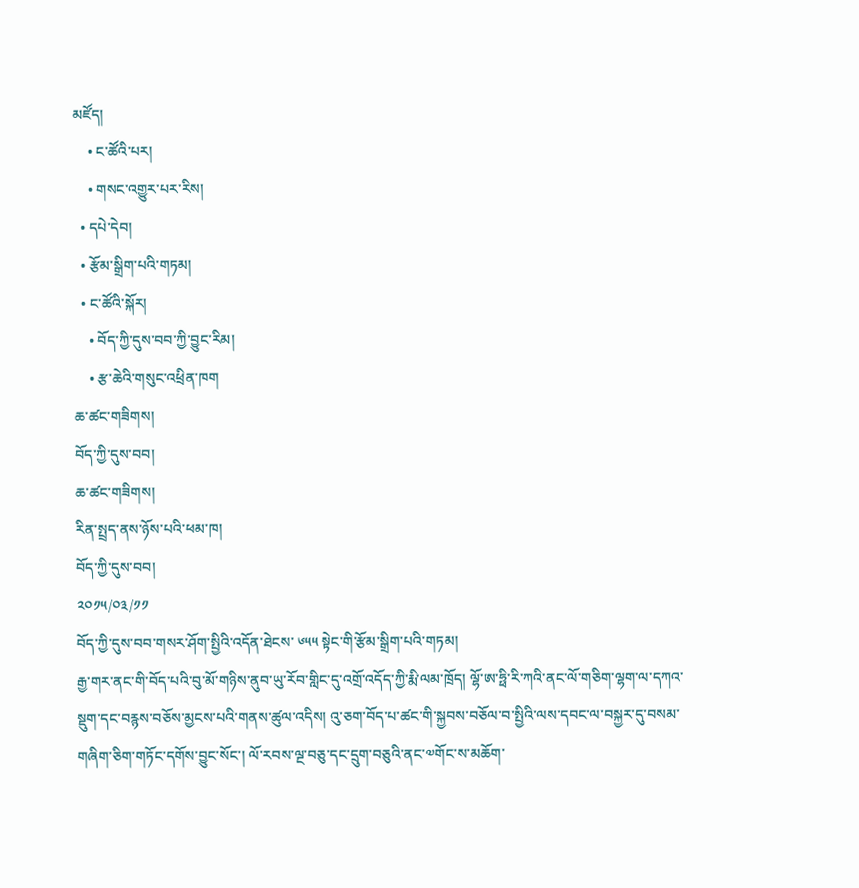མཛོད།
    • ང་ཚོའི་པར།
    • གསང་འགྱུར་པར་རིས།
  • དཔེ་དེབ།
  • རྩོམ་སྒྲིག་པའི་གཏམ།
  • ང་ཚོའི་སྐོར།
    • བོད་ཀྱི་དུས་བབ་ཀྱི་བྱུང་རིམ།
    • རྩ་ཆེའི་གསུང་འཕྲིན་ཁག
ཆ་ཚང་གཟིགས།
བོད་ཀྱི་དུས་བབ།
ཆ་ཚང་གཟིགས།
རིན་སྤྲད་ནས་ཉོས་པའི་ཕམ་ཁ།
བོད་ཀྱི་དུས་བབ།
༢༠༡༥/༠༣/༡༡
བོད་ཀྱི་དུས་བབ་གསར་ཤོག་སྤྱིའི་འདོན་ཐེངས་ ༦༥༥ སྟེང་གི་རྩོམ་སྒྲིག་པའི་གཏམ།
རྒྱ་གར་ནང་གི་བོད་པའི་བུ་མོ་གཉིས་ནུབ་ཡུ་རོབ་གླིང་དུ་འགྲོ་འདོད་ཀྱི་རྨི་ལམ་ཁྲོད། ལྷོ་ཨ་ཧྥི་རི་ཀའི་ནང་ལོ་གཅིག་ལྷག་ལ་དཀའ་སྡུག་དང་བརྙས་བཅོས་མྱངས་པའི་གནས་ཚུལ་འདིས། འུ་ཅག་བོད་པ་ཚང་གི་སྐྱབས་བཅོལ་བ་སྤྱིའི་ལས་དབང་ལ་བསྐྱར་དུ་བསམ་གཞིག་ཅིག་གཏོང་དགོས་བྱུང་སོང་། ལོ་རབས་ལྔ་བཅུ་དང་དྲུག་བཅུའི་ནང་༧གོང་ས་མཆོག་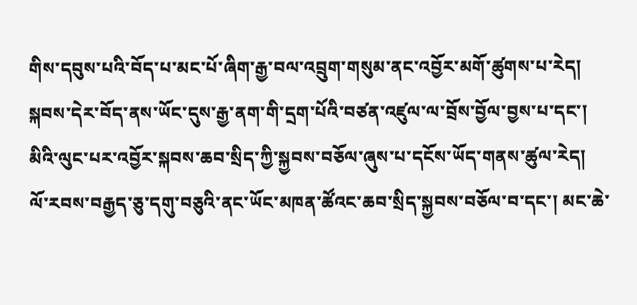གིས་དབུས་པའི་བོད་པ་མང་པོ་ཞིག་རྒྱ་བལ་འབྲུག་གསུམ་ནང་འབྱོར་མགོ་ཚུགས་པ་རེད། སྐབས་དེར་བོད་ནས་ཡོང་དུས་རྒྱ་ནག་གི་དྲག་པོའི་བཙན་འཛུལ་ལ་བྲོས་བྱོལ་བྱས་པ་དང་། མིའི་ལུང་པར་འབྱོར་སྐབས་ཆབ་སྲིད་ཀྱི་སྐྱབས་བཅོལ་ཞུས་པ་དངོས་ཡོད་གནས་ཚུལ་རེད།
ལོ་རབས་བརྒྱད་ཅུ་དགུ་བཅུའི་ནང་ཡོང་མཁན་ཚོའང་ཆབ་སྲིད་སྐྱབས་བཅོལ་བ་དང་། མང་ཆེ་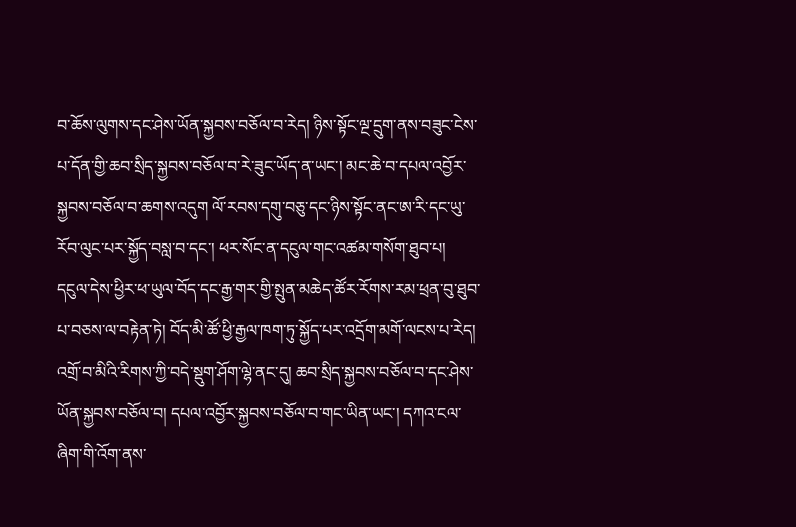བ་ཆོས་ལུགས་དང་ཤེས་ཡོན་སྐྱབས་བཅོལ་བ་རེད། ཉིས་སྟོང་ལྔ་དྲུག་ནས་བཟུང་ངེས་པ་དོན་གྱི་ཆབ་སྲིད་སྐྱབས་བཅོལ་བ་རེ་ཟུང་ཡོད་ན་ཡང་། མང་ཆེ་བ་དཔལ་འབྱོར་སྐྱབས་བཅོལ་བ་ཆགས་འདུག ལོ་རབས་དགུ་བཅུ་དང་ཉིས་སྟོང་ནང་ཨ་རི་དང་ཡུ་རོབ་ལུང་པར་སྐྱོད་བསླ་བ་དང་། ཕར་སོང་ན་དངུལ་གང་འཚམ་གསོག་ཐུབ་པ། དངུལ་དེས་ཕྱིར་ཕ་ཡུལ་བོད་དང་རྒྱ་གར་གྱི་སྤུན་མཆེད་ཚོར་རོགས་རམ་ཕྲན་བུ་ཐུབ་པ་བཅས་ལ་བརྟེན་ཏེ། བོད་མི་ཚོ་ཕྱི་རྒྱལ་ཁག་ཏུ་སྐྱོད་པར་འདྲོག་མགོ་ལངས་པ་རེད།
འགྲོ་བ་མིའི་རིགས་ཀྱི་བདེ་སྡུག་ཤོག་ལྷེ་ནང་དུ། ཆབ་སྲིད་སྐྱབས་བཅོལ་བ་དང་ཤེས་ཡོན་སྐྱབས་བཅོལ་བ། དཔལ་འབྱོར་སྐྱབས་བཅོལ་བ་གང་ཡིན་ཡང་། དཀའ་ངལ་ཞིག་གི་འོག་ནས་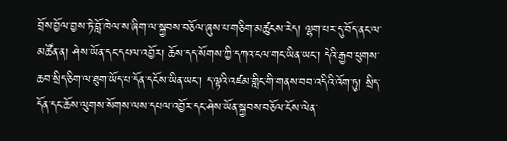བྲོས་བྱོལ་བྱས་ཏེ་བློ་ཁེལ་ས་ཞིག་ལ་སྐྱབས་བཅོལ་ཞུས་པ་གཅིག་མཚུངས་རེད། ལྷག་པར་དུ་བོད་ནང་ལ་མཚོན་ན། ཤེས་ཡོན་དང་དཔལ་འབྱོར། ཆོས་དད་སོགས་ཀྱི་དཀའ་ངལ་གང་ཡིན་ཡང་། དེའི་རྒྱབ་ཕུགས་ཆབ་སྲིད་ཅིག་ལ་ཐུག་ཡོད་པ་དོན་དངོས་ཡིན་ཡང་། ད་ལྟའི་འཛམ་གླིང་གི་གནས་བབ་འདིའི་འོག་ཏུ། སྲིད་དོན་དང་ཆོས་ལུགས་སོགས་ལས་དཔལ་འབྱོར་དང་ཤེས་ཡོན་སྐྱབས་བཅོལ་ངོས་ལེན་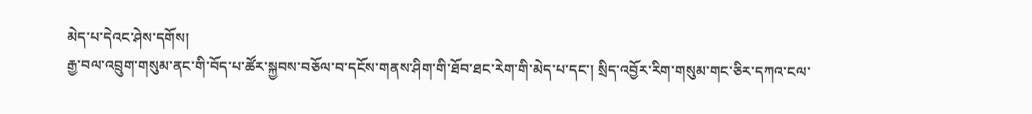མེད་པ་དེའང་ཤེས་དགོས།
རྒྱ་བལ་འབྲུག་གསུམ་ནང་གི་བོད་པ་ཚོར་སྐྱབས་བཅོལ་བ་དངོས་གནས་ཤིག་གི་ཐོབ་ཐང་རེག་གི་མེད་པ་དང་། སྲིད་འབྱོར་རིག་གསུམ་གང་ཅིར་དཀའ་ངལ་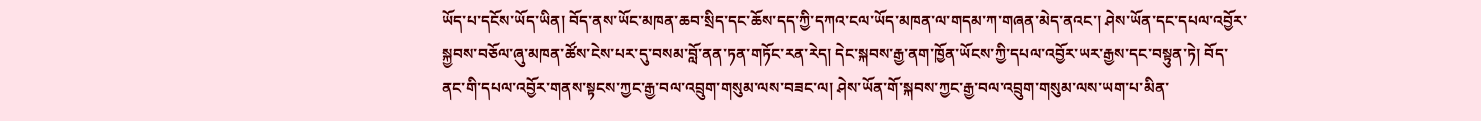ཡོད་པ་དངོས་ཡོད་ཡིན། བོད་ནས་ཡོང་མཁན་ཆབ་སྲིད་དང་ཆོས་དད་ཀྱི་དཀའ་ངལ་ཡོད་མཁན་ལ་གདམ་ཀ་གཞན་མེད་ནའང་། ཤེས་ཡོན་དང་དཔལ་འབྱོར་སྐྱབས་བཅོལ་ཞུ་མཁན་ཚོས་ངེས་པར་དུ་བསམ་བློ་ནན་ཏན་གཏོང་རན་རེད། དེང་སྐབས་རྒྱ་ནག་ཁྱོན་ཡོངས་ཀྱི་དཔལ་འབྱོར་ཡར་རྒྱས་དང་བསྟུན་ཏེ། བོད་ནང་གི་དཔལ་འབྱོར་གནས་སྟངས་ཀྱང་རྒྱ་བལ་འབྲུག་གསུམ་ལས་བཟང་ལ། ཤེས་ཡོན་གོ་སྐབས་ཀྱང་རྒྱ་བལ་འབྲུག་གསུམ་ལས་ཡག་པ་མིན་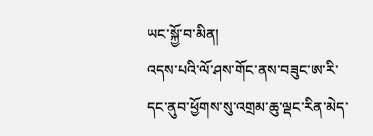ཡང་སྐྱོ་བ་མིན།
འདས་པའི་ལོ་ཤས་གོང་ནས་བཟུང་ཨ་རི་དང་ནུབ་ཕྱོགས་སུ་འགྲམ་ཆུ་ལྡང་རིན་མེད་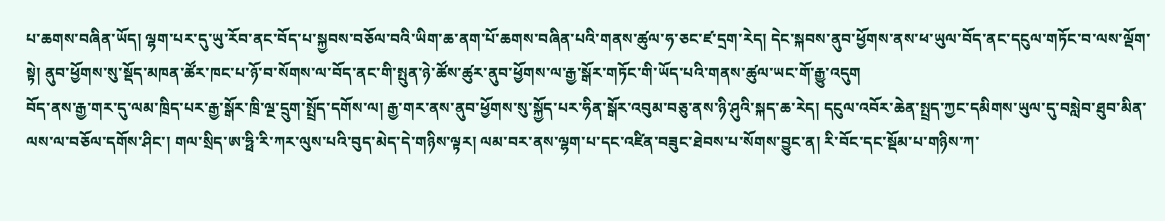པ་ཆགས་བཞིན་ཡོད། ལྷག་པར་དུ་ཡུ་རོབ་ནང་བོད་པ་སྐྱབས་བཅོལ་བའི་ཡིག་ཆ་ནག་པོ་ཆགས་བཞིན་པའི་གནས་ཚུལ་ཧ་ཅང་ཛ་དྲག་རེད། དེང་སྐབས་ནུབ་ཕྱོགས་ནས་ཕ་ཡུལ་བོད་ནང་དངུལ་གཏོང་བ་ལས་ལྡོག་སྟེ། ནུབ་ཕྱོགས་སུ་སྡོད་མཁན་ཚོར་ཁང་པ་ཉོ་བ་སོགས་ལ་བོད་ནང་གི་སྤུན་ཉེ་ཚོས་ཚུར་ནུབ་ཕྱོགས་ལ་རྒྱ་སྒོར་གཏོང་གི་ཡོད་པའི་གནས་ཚུལ་ཡང་གོ་རྒྱུ་འདུག
བོད་ནས་རྒྱ་གར་དུ་ལམ་ཁྲིད་པར་རྒྱ་སྒོར་ཁྲི་ལྔ་དྲུག་སྤྲོད་དགོས་ལ། རྒྱ་གར་ནས་ནུབ་ཕྱོགས་སུ་སྐྱོད་པར་ཧིན་སྒོར་འབུམ་བཅུ་ནས་ཉི་ཤུའི་སྐད་ཆ་རེད། དངུལ་འབོར་ཆེན་སྤྲད་ཀྱང་དམིགས་ཡུལ་དུ་བསླེབ་ཐུབ་མིན་ལས་ལ་བཅོལ་དགོས་ཤིང་། གལ་སྲིད་ཨ་ཧྥི་རི་ཀར་ལུས་པའི་བུད་མེད་དེ་གཉིས་ལྟར། ལམ་བར་ནས་ལྷག་པ་དང་འཛིན་བཟུང་ཐེབས་པ་སོགས་བྱུང་ན། རི་བོང་དང་སྡོམ་པ་གཉིས་ཀ་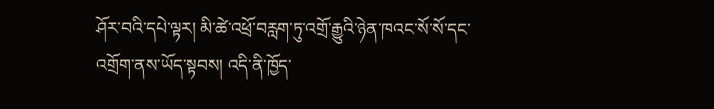ཤོར་བའི་དཔེ་ལྟར། མི་ཚེ་འཕྲོ་བརླག་ཏུ་འགྲོ་རྒྱུའི་ཉེན་ཁའང་སོ་སོ་དང་འགྲོག་ནས་ཡོད་སྟབས། འདི་ནི་ཁྱོད་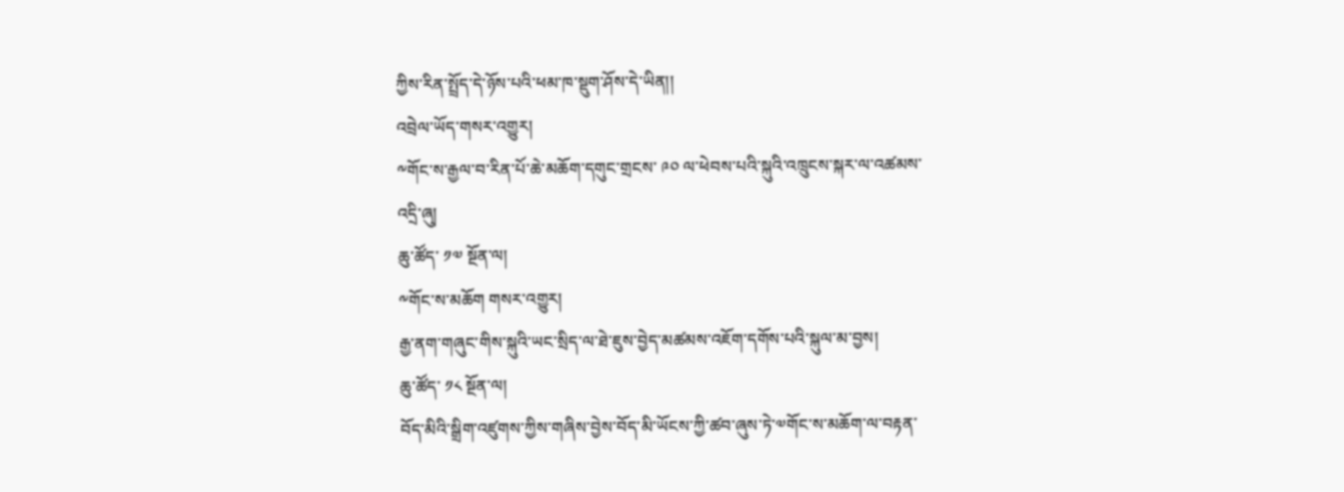ཀྱིས་རིན་སྤྲོད་དེ་ཉོས་པའི་ཕམ་ཁ་སྡུག་ཤོས་དེ་ཡིན།།
འབྲེལ་ཡོད་གསར་འགྱུར།
༸གོང་ས་རྒྱལ་བ་རིན་པོ་ཆེ་མཆོག་དགུང་གྲངས་ ༩༠ ལ་ཕེབས་པའི་སྐུའི་འཁྲུངས་སྐར་ལ་འཚམས་འདྲི་ཞུ།
ཆུ་ཚོད་ ༡༧ སྔོན་ལ།
༸གོང་ས་མཆོག གསར་འགྱུར།
རྒྱ་ནག་གཞུང་གིས་སྐུའི་ཡང་སྲིད་ལ་ཐེ་ཇུས་བྱེད་མཚམས་འཇོག་དགོས་པའི་སྐུལ་མ་བྱས།
ཆུ་ཚོད་ ༡༨ སྔོན་ལ།
བོད་མིའི་སྒྲིག་འཛུགས་ཀྱིས་གཞིས་བྱེས་བོད་མི་ཡོངས་ཀྱི་ཚབ་ཞུས་ཏེ་༧གོང་ས་མཆོག་ལ་བརྟན་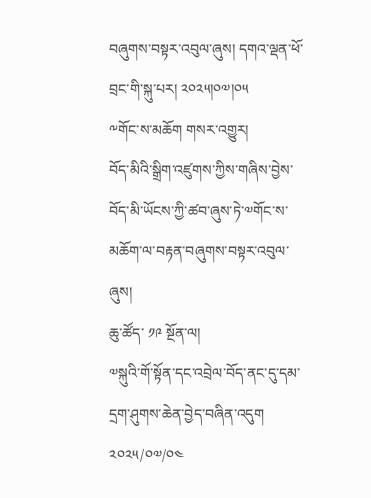བཞུགས་བསྟར་འབུལ་ཞུས། དགའ་ལྡན་ཕོ་བྲང་གི་སྐུ་པར། ༢༠༢༥།༠༧།༠༥
༸གོང་ས་མཆོག གསར་འགྱུར།
བོད་མིའི་སྒྲིག་འཛུགས་ཀྱིས་གཞིས་བྱེས་བོད་མི་ཡོངས་ཀྱི་ཚབ་ཞུས་ཏེ་༧གོང་ས་མཆོག་ལ་བརྟན་བཞུགས་བསྟར་འབུལ་ཞུས།
ཆུ་ཚོད་ ༡༩ སྔོན་ལ།
༧སྐུའི་གོ་སྟོན་དང་འབྲེལ་བོད་ནང་དུ་དམ་དྲག་ཤུགས་ཆེན་བྱེད་བཞིན་འདུག
༢༠༢༥/༠༧/༠༤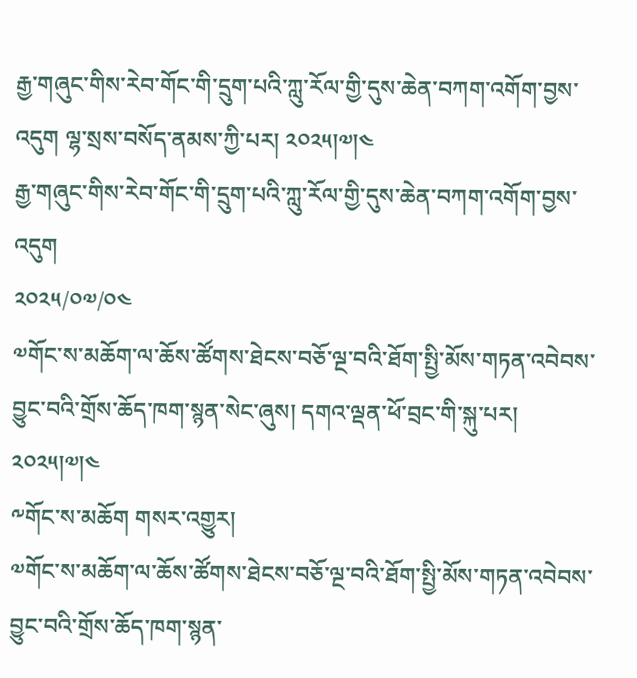རྒྱ་གཞུང་གིས་རེབ་གོང་གི་དྲུག་པའི་ཀླུ་རོལ་གྱི་དུས་ཆེན་བཀག་འགོག་བྱས་འདུག ལྷ་སྲས་བསོད་ནམས་ཀྱི་པར། ༢༠༢༥།༧།༤
རྒྱ་གཞུང་གིས་རེབ་གོང་གི་དྲུག་པའི་ཀླུ་རོལ་གྱི་དུས་ཆེན་བཀག་འགོག་བྱས་འདུག
༢༠༢༥/༠༧/༠༤
༧གོང་ས་མཆོག་ལ་ཆོས་ཚོགས་ཐེངས་བཅོ་ལྔ་བའི་ཐོག་སྤྱི་མོས་གཏན་འབེབས་བྱུང་བའི་གྲོས་ཆོད་ཁག་སྙན་སེང་ཞུས། དགའ་ལྡན་ཕོ་བྲང་གི་སྐུ་པར། ༢༠༢༥།༧།༤
༸གོང་ས་མཆོག གསར་འགྱུར།
༧གོང་ས་མཆོག་ལ་ཆོས་ཚོགས་ཐེངས་བཅོ་ལྔ་བའི་ཐོག་སྤྱི་མོས་གཏན་འབེབས་བྱུང་བའི་གྲོས་ཆོད་ཁག་སྙན་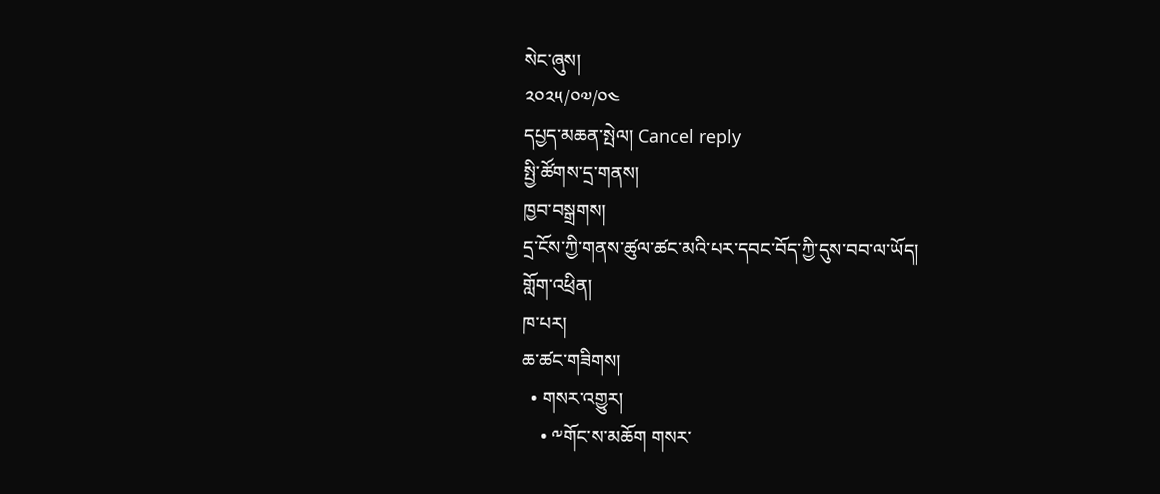སེང་ཞུས།
༢༠༢༥/༠༧/༠༤
དཔྱད་མཆན་སྤེལ། Cancel reply
སྤྱི་ཚོགས་དྲ་གནས།
ཁྱབ་བསྒྲགས།
དྲ་ངོས་ཀྱི་གནས་ཚུལ་ཚང་མའི་པར་དབང་བོད་ཀྱི་དུས་བབ་ལ་ཡོད།
གློག་འཕྲིན།
ཁ་པར།
ཆ་ཚང་གཟིགས།
  • གསར་འགྱུར།
    • ༸གོང་ས་མཆོག གསར་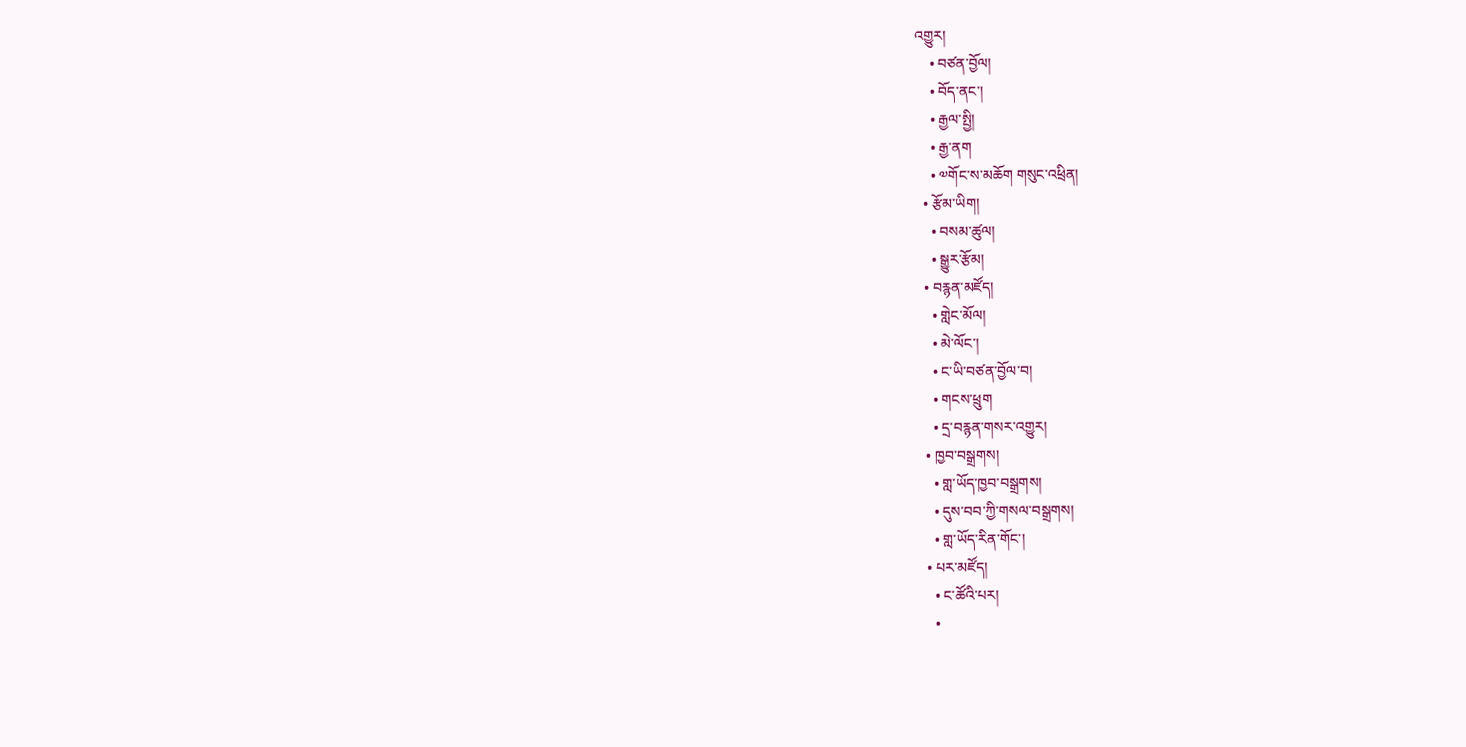འགྱུར།
    • བཙན་བྱོལ།
    • བོད་ནང་།
    • རྒྱལ་སྤྱི།
    • རྒྱ་ནག
    • ༧གོང་ས་མཆོག གསུང་འཕྲིན།
  • རྩོམ་ཡིག།
    • བསམ་ཚུལ།
    • སྒྱུར་རྩོམ།
  • བརྙན་མཛོད།
    • གླེང་མོལ།
    • མེ་ལོང་།
    • ང་ཡི་བཙན་བྱོལ་བ།
    • གངས་ཕྲུག
    • དྲ་བརྙན་གསར་འགྱུར།
  • ཁྱབ་བསྒྲགས།
    • གླ་ཡོད་ཁྱབ་བསྒྲགས།
    • དུས་བབ་ཀྱི་གསལ་བསྒྲགས།
    • གླ་ཡོད་རིན་གོང་།
  • པར་མཛོད།
    • ང་ཚོའི་པར།
    •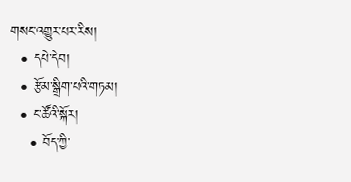གསང་འགྱུར་པར་རིས།
  • དཔེ་དེབ།
  • རྩོམ་སྒྲིག་པའི་གཏམ།
  • ང་ཚོའི་སྐོར།
    • བོད་ཀྱི་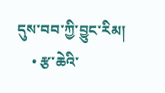དུས་བབ་ཀྱི་བྱུང་རིམ།
    • རྩ་ཆེའི་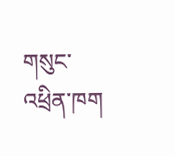གསུང་འཕྲིན་ཁག